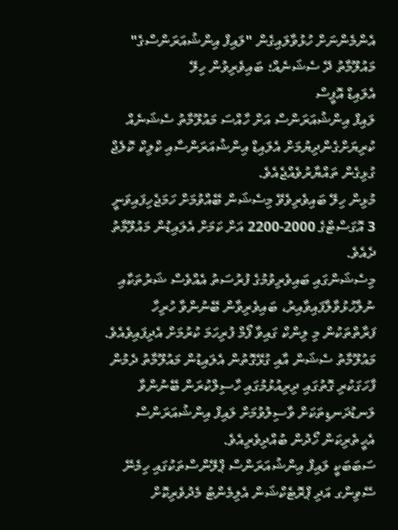އެންމެންނަށް ހުޅުވާލައިގެން "ލައިފް އިންޝުއަރަންސްގެ" މައުލޫމާތު ދޭ ސެޝަނެއް؛ ބައިވެރިވުން ހިލޭ
އެލައިޑް އޮފީސް
ލައިފް އިންޝުއަރަންސް އަށް ހާއްސަ މައުލޫމާތު ސެޝަނެއް ކުރިޔަށްގެންދިޔުމަށް އެލައިޑް އިންޝުއަރަންސާއި ކްލިކް ކޮލެޖް ގުޅިގެން ތައްޔާރުވެއްޖެއެވެ.
މުޅިން ހިލޭ ބައިވެރިވެވޭ މިސެޝަން ބޭއްވުމަށް ހަމަޖެހިފައިވަނީ 3 އޮގަސްޓްގެ 2000-2200 އަށް ކަމަށް އެލައިޑުން މައުލޫމާތު ދެއެވެ.
މިސެޝަންގައި ބައިވެރިވުމުގެ ފުރުސަތު އެއްވެސް ޝަރުތަކާއި ނުލާހުޅުވާލާފައިވާއިރު، ބައިވެރިވާން ބޭނުންވާ ހުރިހާ ފަރާތްތަކުން މި ލިންކް ގައިވާ ފޯމް ފުރިހަމަ ކުރުމަށް އެދިފައިވެއެވެ.
މައުލޫމާތު ސެޝަން އާއި ގުޅޭގޮތުން އެލައިޑުން މައުލޫމާތު ދެމުން ފާހަގަކުރި ގޮތުގައި ދިރިއުޅުމުގައި ހާސިލްކުރަން ބޭނުންވާ ލަނޑުދަނޑިތަކަށް ވާސިލުވުމަށް ލައިފް އިންޝުއަރަންސް އެހީތެރިކަން ހޯދުން ބުއްދިވެރިއެވެ.
ސަބަބަކީ ލައިފް އިންޝުއަރަންސް ޕްލޭންސްތަކުގައި ހިމެނޭ ސޭވިންގ އަދި ޕްރޮޓެކްޝަން އެލިމެންޓު މެދުވެރިކޮށް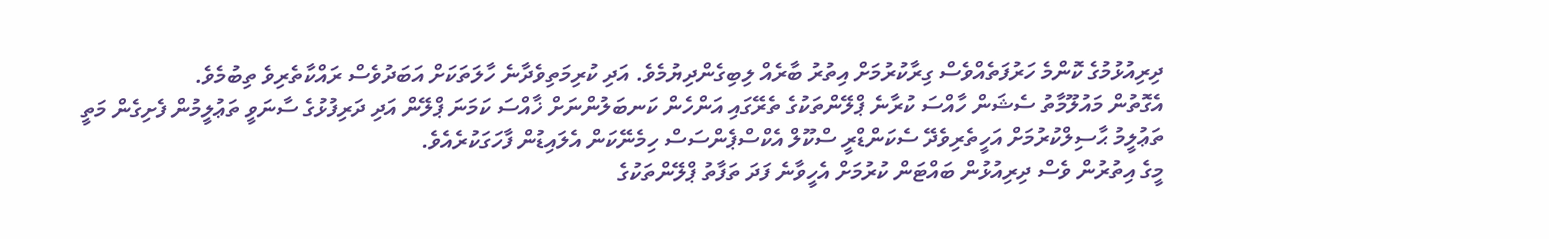ދިރިއުޅުމުގެ ކޮންމެ ހަރުފަތެއްވެސް ގިރާކުރުމަށް އިތުރު ބާރެއް ލިބިގެންދިޔުމެވެ. އަދި ކުރިމަތިވެދާނެ ހާލަތަކަށް އަބަދުވެސް ރައްކާތެރިވެ ތިބުމެވެ.
އެގޮތުން މައުލޫމާތު ސެޝަން ހާއްސަ ކުރާނެ ޕްލޭންތަކުގެ ތެރޭގައި އަންހެން ކަނބަލުންނަށް ޚާއްސަ ކަމަނަ ޕްލޭން އަދި ދަރިފުޅުގެ ސާނަވީ ތަޢުލީމުން ފެށިގެން މަތީ ތަޢުލީމު ޙާސިލްކުރުމަށް އަހީތެރިވެދޭ ސެކަންޑްރީ ސްކޫލް އެކްސްޕެންސަސް ހިމެނޭކަން އެލައިޑުން ފާހަގަކުރެއެވެ.
މީގެ އިތުރުން ވެސް ދިރިއުޅުން ބައްޓަން ކުރުމަށް އެހީވާނެ ފަދަ ތަފާތު ޕްލޭންތަކުގެ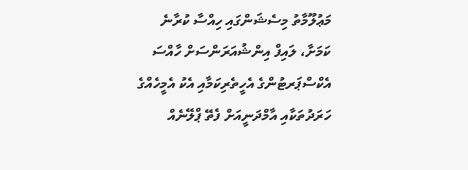މަޢުލޫމާތު މިސެޝަންގައި ހިއްސާ ކުރާނެ ކަމަށާ، ލައިފް އިންޝުއަރަންސަށް ހާއްސަ އެކްސްޕަރޓުންގެ އެހީތެރިކަމާއި އެކު އެމީހެއްގެ ހަރަދުތަކާއި އާމްދަނީއަށް ފެތޭ ޕްލޭނެއް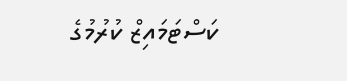ކަސްޓަމައިޒް ކުރުމުގެ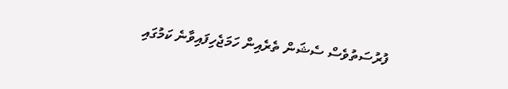ފުރުސަތުވެސް ސެޝަން ތެރެއިން ހަމަޖެހިފައިވާނެ ކަމުގައި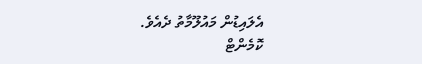އެލައިޑުން މައުލޫމާތު ދެއެވެ.
ކޮމެންޓް